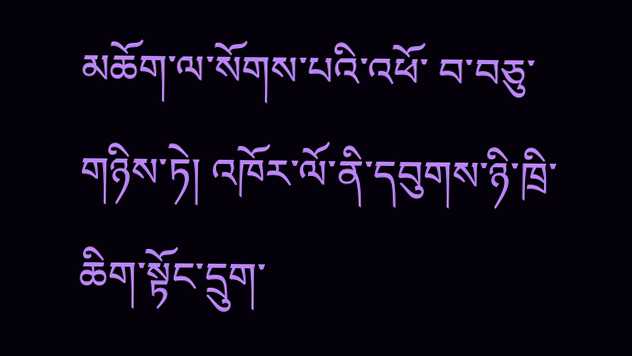མཆོག་ལ་སོགས་པའི་འཕོ་ བ་བཅུ་གཉིས་ཏེ། འཁོར་ལོ་ནི་དབུགས་ཉི་ཁྲི་ཆིག་སྟོང་དྲུག་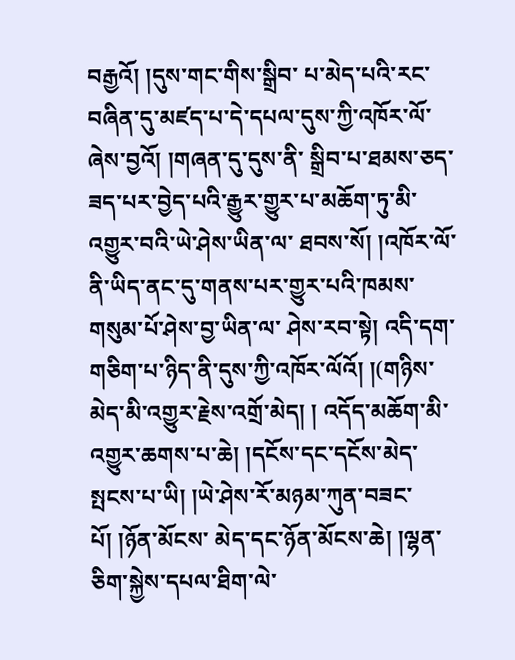བརྒྱའོ། །དུས་གང་གིས་སྒྲིབ་ པ་མེད་པའི་རང་བཞིན་དུ་མཛད་པ་དེ་དཔལ་དུས་ཀྱི་འཁོར་ལོ་ཞེས་བྱའོ། །གཞན་དུ་དུས་ནི་ སྒྲིབ་པ་ཐམས་ཅད་ཟད་པར་བྱེད་པའི་རྒྱུར་གྱུར་པ་མཆོག་ཏུ་མི་འགྱུར་བའི་ཡེ་ཤེས་ཡིན་ལ་ ཐབས་སོ། །འཁོར་ལོ་ནི་ཡིད་ནང་དུ་གནས་པར་གྱུར་པའི་ཁམས་གསུམ་པོ་ཤེས་བྱ་ཡིན་ལ་ ཤེས་རབ་སྟེ། འདི་དག་གཅིག་པ་ཉིད་ནི་དུས་ཀྱི་འཁོར་ལོའོ། །(གཉིས་མེད་མི་འགྱུར་རྗེས་འགྲོ་མེད། ། འདོད་མཆོག་མི་འགྱུར་ཆགས་པ་ཆེ། །དངོས་དང་དངོས་མེད་སྤངས་པ་ཡི། །ཡེ་ཤེས་རོ་མཉམ་ཀུན་བཟང་པོ། །ཉོན་མོངས་ མེད་དང་ཉོན་མོངས་ཆེ། །ལྷན་ཅིག་སྐྱེས་དཔལ་ཐིག་ལེ་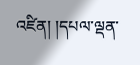འཛིན། །དཔལ་ལྡན་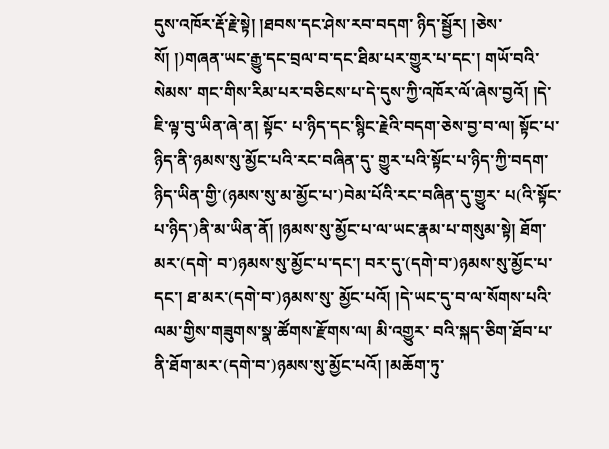དུས་འཁོར་རྡོ་རྗེ་སྟེ། །ཐབས་དང་ཤེས་རབ་བདག་ ཉིད་སྦྱོར། །ཅེས་སོ། །)གཞན་ཡང་རྒྱུ་དང་བྲལ་བ་དང་ཐིམ་པར་གྱུར་པ་དང་། གཡོ་བའི་སེམས་ གང་གིས་རིམ་པར་བཅིངས་པ་དེ་དུས་ཀྱི་འཁོར་ལོ་ཞེས་བྱའོ། །དེ་ཇི་ལྟ་བུ་ཡིན་ཞེ་ན། སྟོང་ པ་ཉིད་དང་སྙིང་རྗེའི་བདག་ཅེས་བྱ་བ་ལ། སྟོང་པ་ཉིད་ནི་ཉམས་སུ་མྱོང་པའི་རང་བཞིན་དུ་ གྱུར་པའི་སྟོང་པ་ཉིད་ཀྱི་བདག་ཉིད་ཡིན་གྱི་(ཉམས་སུ་མ་མྱོང་པ་)བེམ་པོའི་རང་བཞིན་དུ་གྱུར་ པ(འི་སྟོང་པ་ཉིད་)ནི་མ་ཡིན་ནོ། །ཉམས་སུ་མྱོང་པ་ལ་ཡང་རྣམ་པ་གསུམ་སྟེ། ཐོག་མར་(དགེ་ བ་)ཉམས་སུ་མྱོང་པ་དང་། བར་དུ་(དགེ་བ་)ཉམས་སུ་མྱོང་པ་དང་། ཐ་མར་(དགེ་བ་)ཉམས་སུ་ མྱོང་པའོ། །དེ་ཡང་དུ་བ་ལ་སོགས་པའི་ལམ་གྱིས་གཟུགས་སྣ་ཚོགས་རྫོགས་ལ། མི་འགྱུར་ བའི་སྐད་ཅིག་ཐོབ་པ་ནི་ཐོག་མར་(དགེ་བ་)ཉམས་སུ་མྱོང་པའོ། །མཆོག་ཏུ་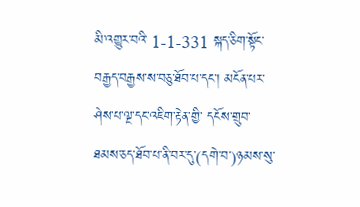མི་འགྱུར་བའི་ 1-1-331 སྐད་ཅིག་སྟོང་བརྒྱད་བརྒྱས་ས་བཅུ་ཐོབ་པ་དང་། མངོན་པར་ཤེས་པ་ལྔ་དང་འཇིག་རྟེན་གྱི་ དངོས་གྲུབ་ཐམས་ཅད་ཐོབ་པ་ནི་བར་དུ་(དགེ་བ་)ཉམས་སུ་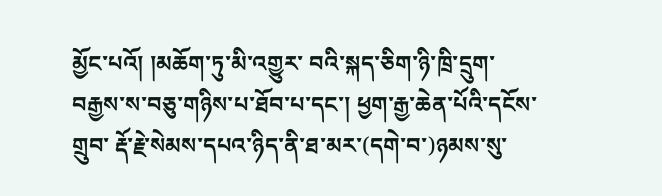མྱོང་པའོ། །མཆོག་ཏུ་མི་འགྱུར་ བའི་སྐད་ཅིག་ཉི་ཁྲི་དྲུག་བརྒྱས་ས་བཅུ་གཉིས་པ་ཐོབ་པ་དང་། ཕྱག་རྒྱ་ཆེན་པོའི་དངོས་གྲུབ་ རྡོ་རྗེ་སེམས་དཔའ་ཉིད་ནི་ཐ་མར་(དགེ་བ་)ཉམས་སུ་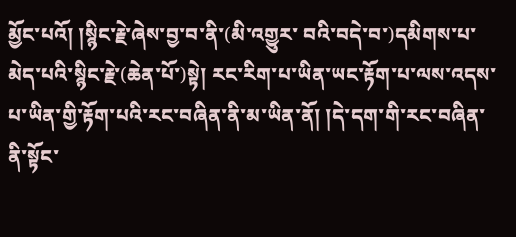མྱོང་པའོ། །སྙིང་རྗེ་ཞེས་བྱ་བ་ནི་(མི་འགྱུར་ བའི་བདེ་བ་)དམིགས་པ་མེད་པའི་སྙིང་རྗེ་(ཆེན་པོ་)སྟེ། རང་རིག་པ་ཡིན་ཡང་རྟོག་པ་ལས་འདས་ པ་ཡིན་གྱི་རྟོག་པའི་རང་བཞིན་ནི་མ་ཡིན་ནོ། །དེ་དག་གི་རང་བཞིན་ནི་སྟོང་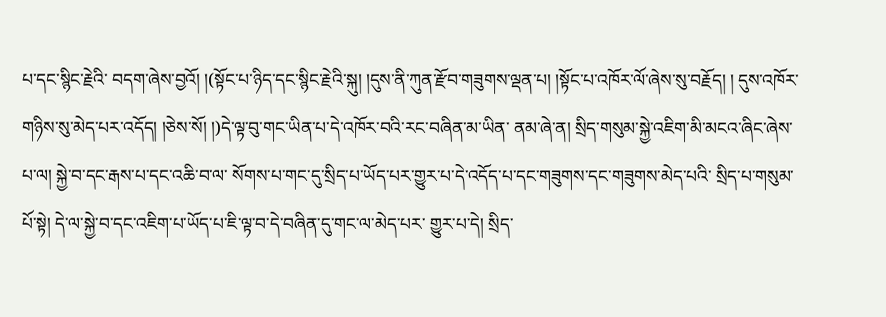པ་དང་སྙིང་རྗེའི་ བདག་ཞེས་བྱའོ། །(སྟོང་པ་ཉིད་དང་སྙིང་རྗེའི་སྐུ། །དུས་ནི་ཀུན་རྫོབ་གཟུགས་ལྡན་པ། །སྟོང་པ་འཁོར་ལོ་ཞེས་སུ་བརྗོད། ། དུས་འཁོར་གཉིས་སུ་མེད་པར་འདོད། །ཅེས་སོ། །)དེ་ལྟ་བུ་གང་ཡིན་པ་དེ་འཁོར་བའི་རང་བཞིན་མ་ཡིན་ ནམ་ཞེ་ན། སྲིད་གསུམ་སྐྱེ་འཇིག་མི་མངའ་ཞིང་ཞེས་པ་ལ། སྐྱེ་བ་དང་རྒས་པ་དང་འཆི་བ་ལ་ སོགས་པ་གང་དུ་སྲིད་པ་ཡོད་པར་གྱུར་པ་དེ་འདོད་པ་དང་གཟུགས་དང་གཟུགས་མེད་པའི་ སྲིད་པ་གསུམ་པོ་སྟེ། དེ་ལ་སྐྱེ་བ་དང་འཇིག་པ་ཡོད་པ་ཇི་ལྟ་བ་དེ་བཞིན་དུ་གང་ལ་མེད་པར་ གྱུར་པ་དེ། སྲིད་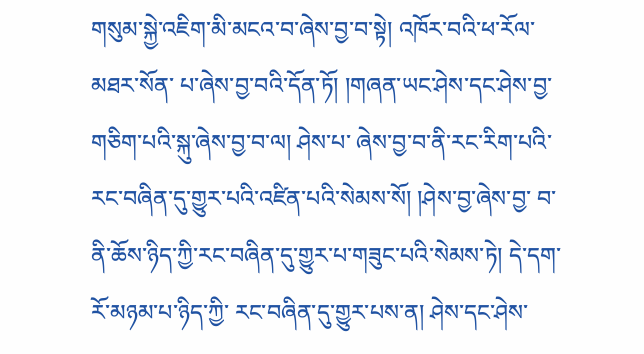གསུམ་སྐྱེ་འཇིག་མི་མངའ་བ་ཞེས་བྱ་བ་སྟེ། འཁོར་བའི་ཕ་རོལ་མཐར་སོན་ པ་ཞེས་བྱ་བའི་དོན་ཏོ། །གཞན་ཡང་ཤེས་དང་ཤེས་བྱ་གཅིག་པའི་སྐུ་ཞེས་བྱ་བ་ལ། ཤེས་པ་ ཞེས་བྱ་བ་ནི་རང་རིག་པའི་རང་བཞིན་དུ་གྱུར་པའི་འཛིན་པའི་སེམས་སོ། །ཤེས་བྱ་ཞེས་བྱ་ བ་ནི་ཆོས་ཉིད་ཀྱི་རང་བཞིན་དུ་གྱུར་པ་གཟུང་པའི་སེམས་ཏེ། དེ་དག་རོ་མཉམ་པ་ཉིད་ཀྱི་ རང་བཞིན་དུ་གྱུར་པས་ན། ཤེས་དང་ཤེས་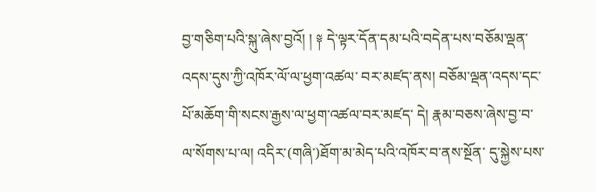བྱ་གཅིག་པའི་སྐུ་ཞེས་བྱའོ། ། ༈ དེ་ལྟར་དོན་དམ་པའི་བདེན་པས་བཅོམ་ལྡན་འདས་དུས་ཀྱི་འཁོར་ལོ་ལ་ཕྱག་འཚལ་ བར་མཛད་ནས། བཅོམ་ལྡན་འདས་དང་པོ་མཆོག་གི་སངས་རྒྱས་ལ་ཕྱག་འཚལ་བར་མཛད་ དེ། རྣམ་བཅས་ཞེས་བྱ་བ་ལ་སོགས་པ་ལ། འདིར་(གཞི་)ཐོག་མ་མེད་པའི་འཁོར་བ་ནས་སྔོན་ དུ་སྐྱེས་པས་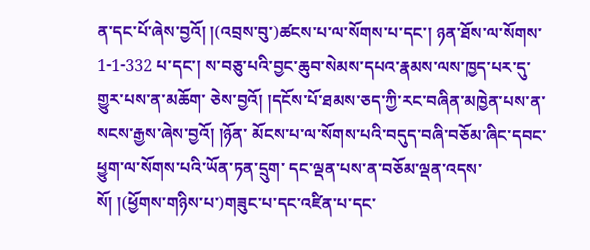ན་དང་པོ་ཞེས་བྱའོ། །(འབྲས་བུ་)ཚངས་པ་ལ་སོགས་པ་དང་། ཉན་ཐོས་ལ་སོགས་ 1-1-332 པ་དང་། ས་བཅུ་པའི་བྱང་ཆུབ་སེམས་དཔའ་རྣམས་ལས་ཁྱད་པར་དུ་གྱུར་པས་ན་མཆོག་ ཅེས་བྱའོ། །དངོས་པོ་ཐམས་ཅད་ཀྱི་རང་བཞིན་མཁྱེན་པས་ན་སངས་རྒྱས་ཞེས་བྱའོ། །ཉོན་ མོངས་པ་ལ་སོགས་པའི་བདུད་བཞི་བཅོམ་ཞིང་དབང་ཕྱུག་ལ་སོགས་པའི་ཡོན་ཏན་དྲུག་ དང་ལྡན་པས་ན་བཅོམ་ལྡན་འདས་སོ། །(ཕྱོགས་གཉིས་པ་)གཟུང་པ་དང་འཛིན་པ་དང་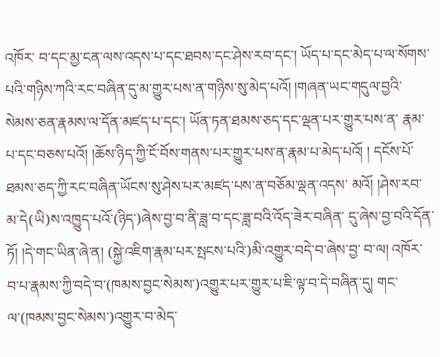འཁོར་ བ་དང་མྱ་ངན་ལས་འདས་པ་དང་ཐབས་དང་ཤེས་རབ་དང་། ཡོད་པ་དང་མེད་པ་ལ་སོགས་ པའི་གཉིས་ཀའི་རང་བཞིན་དུ་མ་གྱུར་པས་ན་གཉིས་སུ་མེད་པའོ། །གཞན་ཡང་གདུལ་བྱའི་ སེམས་ཅན་རྣམས་ལ་དོན་མཛད་པ་དང་། ཡོན་ཏན་ཐམས་ཅད་དང་ལྡན་པར་གྱུར་པས་ན་ རྣམ་པ་དང་བཅས་པའོ། །ཆོས་ཉིད་ཀྱི་ངོ་བོས་གནས་པར་གྱུར་པས་ན་རྣམ་པ་མེད་པའོ། ། དངོས་པོ་ཐམས་ཅད་ཀྱི་རང་བཞིན་ཡོངས་སུ་ཤེས་པར་མཛད་པས་ན་བཅོམ་ལྡན་འདས་ མའོ། །ཤེས་རབ་མ་དེ(ཡི)ས་འཁྱུད་པའོ་(ཉིད་)ཞེས་བྱ་བ་ནི་ཟླ་བ་དང་ཟླ་བའི་འོད་ཟེར་བཞིན་ དུ་ཞེས་བྱ་བའི་དོན་ཏོ། །དེ་གང་ཡིན་ཞེ་ན། (སྐྱེ་འཇིག་རྣམ་པར་སྤངས་པའི་)མི་འགྱུར་བདེ་བ་ཞེས་བྱ་ བ་ལ། འཁོར་བ་པ་རྣམས་ཀྱི་བདེ་བ་(ཁམས་བྱང་སེམས་)འགྱུར་པར་གྱུར་པ་ཇི་ལྟ་བ་དེ་བཞིན་དུ། གང་ལ་(ཁམས་བྱང་སེམས་)འགྱུར་བ་མེད་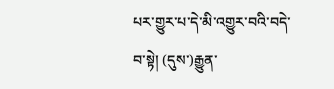པར་གྱུར་པ་དེ་མི་འགྱུར་བའི་བདེ་བ་སྟེ། (དུས་)རྒྱུན་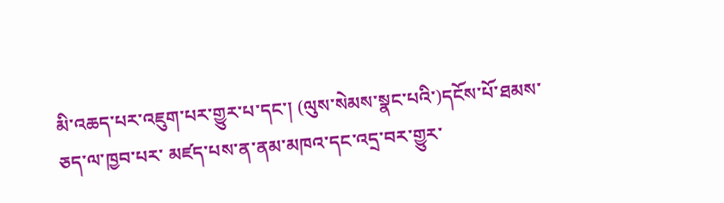མི་འཆད་པར་འཇུག་པར་གྱུར་པ་དང་། (ལུས་སེམས་སྣང་པའི་)དངོས་པོ་ཐམས་ཅད་ལ་ཁྱབ་པར་ མཛད་པས་ན་ནམ་མཁའ་དང་འདྲ་བར་གྱུར་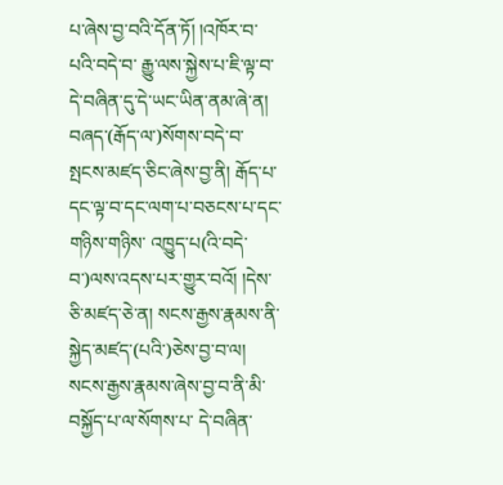པ་ཞེས་བྱ་བའི་དོན་ཏོ། །འཁོར་བ་པའི་བདེ་བ་ རྒྱུ་ལས་སྐྱེས་པ་ཇི་ལྟ་བ་དེ་བཞིན་དུ་དེ་ཡང་ཡིན་ནམ་ཞེ་ན། བཞད་(རྒོད་ལ་)སོགས་བདེ་བ་ སྤངས་མཛད་ཅིང་ཞེས་བྱ་ནི། རྒོད་པ་དང་ལྟ་བ་དང་ལག་པ་བཅངས་པ་དང་གཉིས་གཉིས་ འཁྱུད་པ(འི་བདེ་བ་)ལས་འདས་པར་གྱུར་བའོ། །དེས་ཅི་མཛད་ཅེ་ན། སངས་རྒྱས་རྣམས་ནི་ སྐྱེད་མཛད་(པའི་)ཅེས་བྱ་བ་ལ། སངས་རྒྱས་རྣམས་ཞེས་བྱ་བ་ནི་མི་བསྐྱོད་པ་ལ་སོགས་པ་ དེ་བཞིན་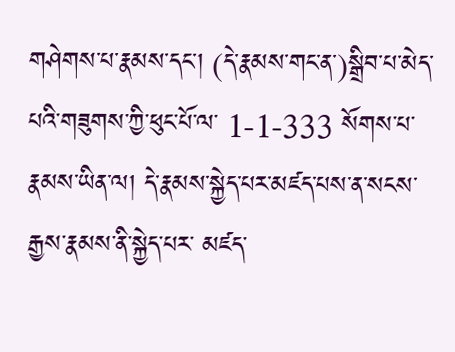གཤེགས་པ་རྣམས་དང་། (དེ་རྣམས་གང་ན་)སྒྲིབ་པ་མེད་པའི་གཟུགས་ཀྱི་ཕུང་པོ་ལ་ 1-1-333 སོགས་པ་རྣམས་ཡིན་ལ། དེ་རྣམས་སྐྱེད་པར་མཛད་པས་ན་སངས་རྒྱས་རྣམས་ནི་སྐྱེད་པར་ མཛད་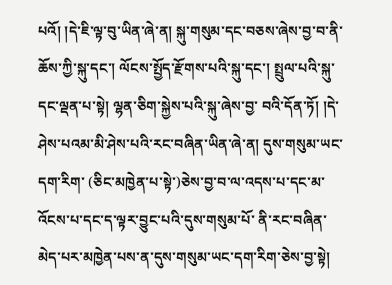པའོ། །དེ་ཇི་ལྟ་བུ་ཡིན་ཞེ་ན། སྐུ་གསུམ་དང་བཅས་ཞེས་བྱ་བ་ནི་ཆོས་ཀྱི་སྐུ་དང་། ལོངས་སྤྱོད་རྫོགས་པའི་སྐུ་དང་། སྤྲུལ་པའི་སྐུ་དང་ལྡན་པ་སྟེ། ལྷན་ཅིག་སྐྱེས་པའི་སྐུ་ཞེས་བྱ་ བའི་དོན་ཏོ། །དེ་ཤེས་པའམ་མི་ཤེས་པའི་རང་བཞིན་ཡིན་ཞེ་ན། དུས་གསུམ་ཡང་དག་རིག་ (ཅིང་མཁྱེན་པ་སྟེ་)ཅེས་བྱ་བ་ལ་འདས་པ་དང་མ་འོངས་པ་དང་ད་ལྟར་བྱུང་པའི་དུས་གསུམ་པོ་ ནི་རང་བཞིན་མེད་པར་མཁྱེན་པས་ན་དུས་གསུམ་ཡང་དག་རིག་ཅེས་བྱ་སྟེ།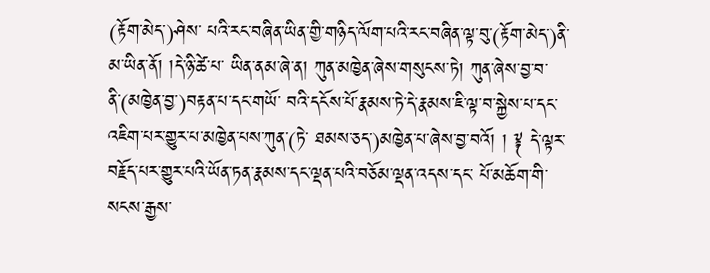(རྟོག་མེད་)ཤེས་ པའི་རང་བཞིན་ཡིན་གྱི་གཉིད་ལོག་པའི་རང་བཞིན་ལྟ་བུ་(རྟོག་མེད་)ནི་མ་ཡིན་ནོ། །དེ་ཉི་ཚེ་པ་ ཡིན་ནམ་ཞེ་ན། ཀུན་མཁྱེན་ཞེས་གསུངས་ཏེ། ཀུན་ཞེས་བྱ་བ་ནི་(མཁྱེན་བྱ་)བརྟན་པ་དང་གཡོ་ བའི་དངོས་པོ་རྣམས་ཏེ་དེ་རྣམས་ཇི་ལྟ་བ་སྐྱེས་པ་དང་འཇིག་པར་གྱུར་པ་མཁྱེན་པས་ཀུན་(ཏེ་ ཐམས་ཅད་)མཁྱེན་པ་ཞེས་བྱ་བའོ། ། ༈ དེ་ལྟར་བརྗོད་པར་གྱུར་པའི་ཡོན་ཏན་རྣམས་དང་ལྡན་པའི་བཅོམ་ལྡན་འདས་དང་ པོ་མཆོག་གི་སངས་རྒྱས་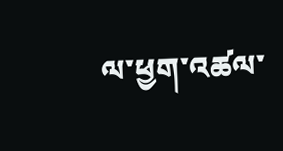ལ་ཕྱག་འཚལ་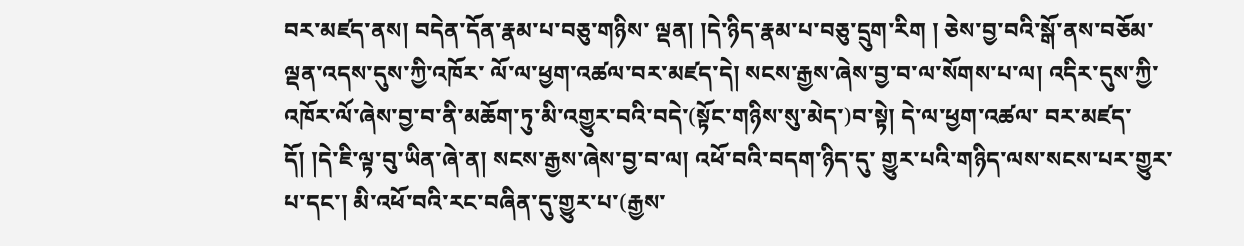བར་མཛད་ནས། བདེན་དོན་རྣམ་པ་བཅུ་གཉིས་ ལྡན། །དེ་ཉིད་རྣམ་པ་བཅུ་དྲུག་རིག ། ཅེས་བྱ་བའི་སྒོ་ནས་བཅོམ་ལྡན་འདས་དུས་ཀྱི་འཁོར་ ལོ་ལ་ཕྱག་འཚལ་བར་མཛད་དེ། སངས་རྒྱས་ཞེས་བྱ་བ་ལ་སོགས་པ་ལ། འདིར་དུས་ཀྱི་ འཁོར་ལོ་ཞེས་བྱ་བ་ནི་མཆོག་ཏུ་མི་འགྱུར་བའི་བདེ་(སྟོང་གཉིས་སུ་མེད་)བ་སྟེ། དེ་ལ་ཕྱག་འཚལ་ བར་མཛད་དོ། །དེ་ཇི་ལྟ་བུ་ཡིན་ཞེ་ན། སངས་རྒྱས་ཞེས་བྱ་བ་ལ། འཕོ་བའི་བདག་ཉིད་དུ་ གྱུར་པའི་གཉིད་ལས་སངས་པར་གྱུར་པ་དང་། མི་འཕོ་བའི་རང་བཞིན་དུ་གྱུར་པ་(རྒྱས་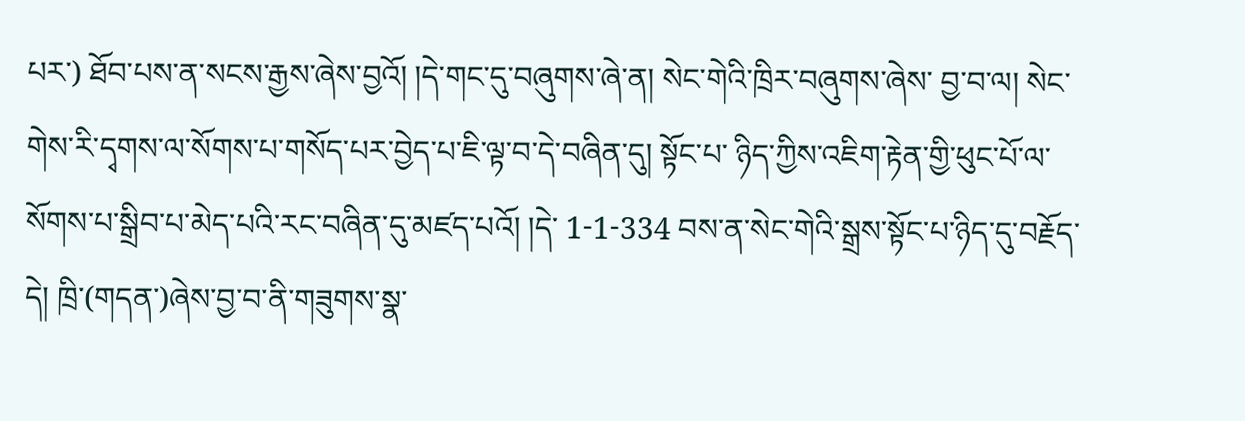པར་) ཐོབ་པས་ན་སངས་རྒྱས་ཞེས་བྱའོ། །དེ་གང་དུ་བཞུགས་ཞེ་ན། སེང་གེའི་ཁྲིར་བཞུགས་ཞེས་ བྱ་བ་ལ། སེང་གེས་རི་དྭགས་ལ་སོགས་པ་གསོད་པར་བྱེད་པ་ཇི་ལྟ་བ་དེ་བཞིན་དུ། སྟོང་པ་ ཉིད་ཀྱིས་འཇིག་རྟེན་གྱི་ཕུང་པོ་ལ་སོགས་པ་སྒྲིབ་པ་མེད་པའི་རང་བཞིན་དུ་མཛད་པའོ། །དེ་ 1-1-334 བས་ན་སེང་གེའི་སྒྲས་སྟོང་པ་ཉིད་དུ་བརྗོད་དེ། ཁྲི་(གདན་)ཞེས་བྱ་བ་ནི་གཟུགས་སྣ་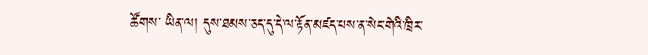ཚོགས་ ཡིན་ལ། དུས་ཐམས་ཅད་དུ་དེ་ལ་རྟོན་མཛད་པས་ན་སེང་གེའི་ཁྲིར་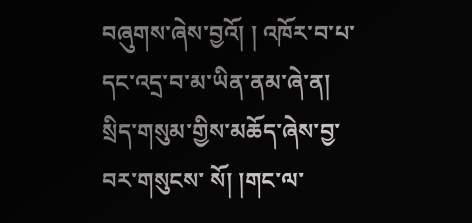བཞུགས་ཞེས་བྱའོ། ། འཁོར་བ་པ་དང་འདྲ་བ་མ་ཡིན་ནམ་ཞེ་ན། སྲིད་གསུམ་གྱིས་མཆོད་ཞེས་བྱ་བར་གསུངས་ སོ། །གང་ལ་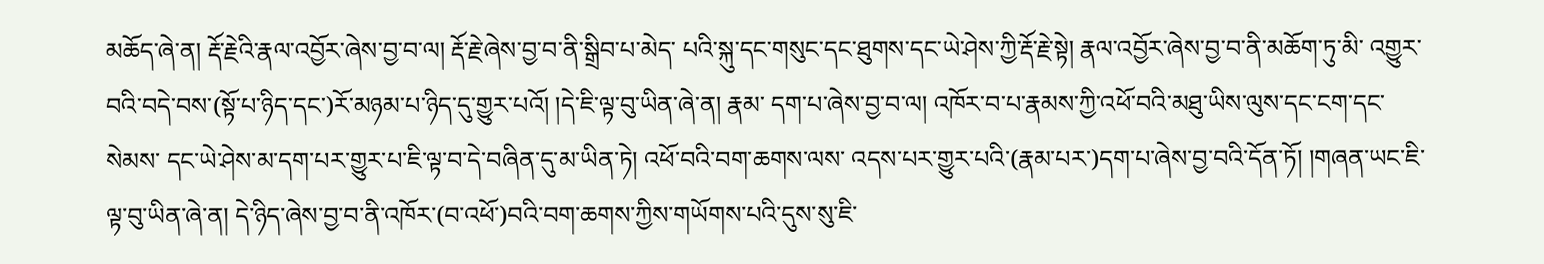མཆོད་ཞེ་ན། རྡོ་རྗེའི་རྣལ་འབྱོར་ཞེས་བྱ་བ་ལ། རྡོ་རྗེ་ཞེས་བྱ་བ་ནི་སྒྲིབ་པ་མེད་ པའི་སྐུ་དང་གསུང་དང་ཐུགས་དང་ཡེ་ཤེས་ཀྱི་རྡོ་རྗེ་སྟེ། རྣལ་འབྱོར་ཞེས་བྱ་བ་ནི་མཆོག་ཏུ་མི་ འགྱུར་བའི་བདེ་བས་(སྟོ་པ་ཉིད་དང་)རོ་མཉམ་པ་ཉིད་དུ་གྱུར་པའོ། །དེ་ཇི་ལྟ་བུ་ཡིན་ཞེ་ན། རྣམ་ དག་པ་ཞེས་བྱ་བ་ལ། འཁོར་བ་པ་རྣམས་ཀྱི་འཕོ་བའི་མཐུ་ཡིས་ལུས་དང་ངག་དང་སེམས་ དང་ཡེ་ཤེས་མ་དག་པར་གྱུར་པ་ཇི་ལྟ་བ་དེ་བཞིན་དུ་མ་ཡིན་ཏེ། འཕོ་བའི་བག་ཆགས་ལས་ འདས་པར་གྱུར་པའི་(རྣམ་པར་)དག་པ་ཞེས་བྱ་བའི་དོན་ཏོ། །གཞན་ཡང་ཇི་ལྟ་བུ་ཡིན་ཞེ་ན། དེ་ཉིད་ཞེས་བྱ་བ་ནི་འཁོར་(བ་འཕོ་)བའི་བག་ཆགས་ཀྱིས་གཡོགས་པའི་དུས་སུ་ཇི་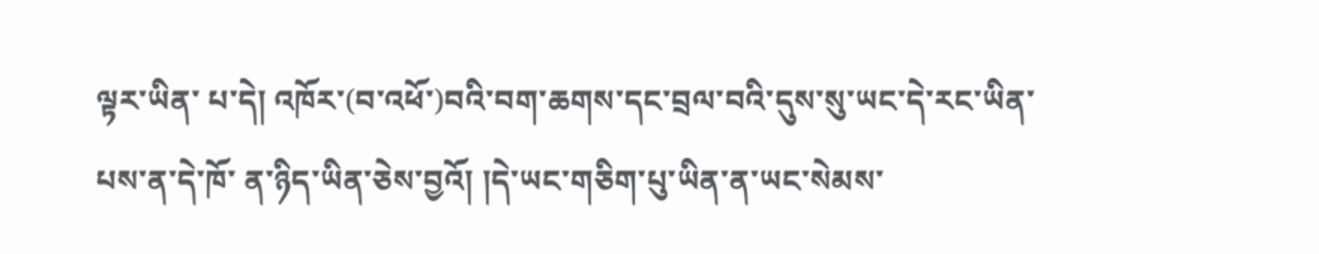ལྟར་ཡིན་ པ་དེ། འཁོར་(བ་འཕོ་)བའི་བག་ཆགས་དང་བྲལ་བའི་དུས་སུ་ཡང་དེ་རང་ཡིན་པས་ན་དེ་ཁོ་ ན་ཉིད་ཡིན་ཅེས་བྱའོ། །དེ་ཡང་གཅིག་པུ་ཡིན་ན་ཡང་སེམས་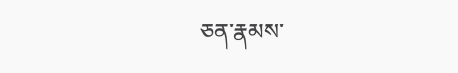ཅན་རྣམས་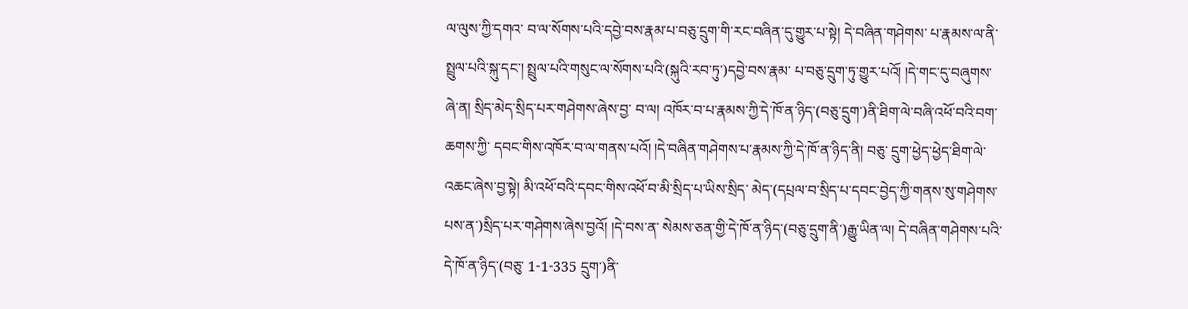ལ་ལུས་ཀྱི་དགའ་ བ་ལ་སོགས་པའི་དབྱེ་བས་རྣམ་པ་བཅུ་དྲུག་གི་རང་བཞིན་དུ་གྱུར་པ་སྟེ། དེ་བཞིན་གཤེགས་ པ་རྣམས་ལ་ནི་སྤྲུལ་པའི་སྐུ་དང་། སྤྲུལ་པའི་གསུང་ལ་སོགས་པའི་(སྐུའི་རབ་ཏུ་)དབྱེ་བས་རྣམ་ པ་བཅུ་དྲུག་ཏུ་གྱུར་པའོ། །དེ་གང་དུ་བཞུགས་ཞེ་ན། སྲིད་མེད་སྲིད་པར་གཤེགས་ཞེས་བྱ་ བ་ལ། འཁོར་བ་པ་རྣམས་ཀྱི་དེ་ཁོ་ན་ཉིད་(བཅུ་དྲུག་)ནི་ཐིག་ལེ་བཞི་འཕོ་བའི་བག་ཆགས་ཀྱི་ དབང་གིས་འཁོར་བ་ལ་གནས་པའོ། །དེ་བཞིན་གཤེགས་པ་རྣམས་ཀྱི་དེ་ཁོ་ན་ཉིད་ནི། བཅུ་ དྲུག་ཕྱེད་ཕྱེད་ཐིག་ལེ་འཆང་ཞེས་བྱ་སྟེ། མི་འཕོ་བའི་དབང་གིས་འཕོ་བ་མི་སྲིད་པ་ཡིས་སྲིད་ མེད་(དཔྲལ་བ་སྲིད་པ་དབང་བྱེད་ཀྱི་གནས་སུ་གཤེགས་པས་ན་)སྲིད་པར་གཤེགས་ཞེས་བྱའོ། །དེ་བས་ན་ སེམས་ཅན་གྱི་དེ་ཁོ་ན་ཉིད་(བཅུ་དྲུག་ནི་)རྒྱུ་ཡིན་ལ། དེ་བཞིན་གཤེགས་པའི་དེ་ཁོ་ན་ཉིད་(བཅུ་ 1-1-335 དྲུག་)ནི་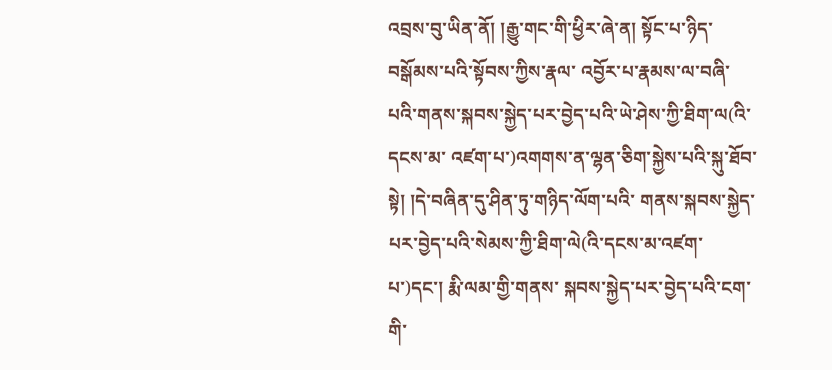འབྲས་བུ་ཡིན་ནོ། །རྒྱུ་གང་གི་ཕྱིར་ཞེ་ན། སྟོང་པ་ཉིད་བསྒོམས་པའི་སྟོབས་ཀྱིས་རྣལ་ འབྱོར་པ་རྣམས་ལ་བཞི་པའི་གནས་སྐབས་སྐྱེད་པར་བྱེད་པའི་ཡེ་ཤེས་ཀྱི་ཐིག་ལ(འི་དངས་མ་ འཛག་པ་)འགགས་ན་ལྷན་ཅིག་སྐྱེས་པའི་སྐུ་ཐོབ་སྟེ། །དེ་བཞིན་དུ་ཤིན་ཏུ་གཉིད་ལོག་པའི་ གནས་སྐབས་སྐྱེད་པར་བྱེད་པའི་སེམས་ཀྱི་ཐིག་ལེ(འི་དངས་མ་འཛག་པ་)དང་། རྨི་ལམ་གྱི་གནས་ སྐབས་སྐྱེད་པར་བྱེད་པའི་ངག་གི་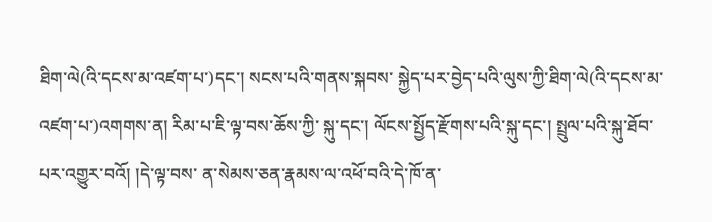ཐིག་ལེ(འི་དངས་མ་འཛག་པ་)དང་། སངས་པའི་གནས་སྐབས་ སྐྱེད་པར་བྱེད་པའི་ལུས་ཀྱི་ཐིག་ལེ(འི་དངས་མ་འཛག་པ་)འགགས་ན། རིམ་པ་ཇི་ལྟ་བས་ཆོས་ཀྱི་ སྐུ་དང་། ལོངས་སྤྱོད་རྫོགས་པའི་སྐུ་དང་། སྤྲུལ་པའི་སྐུ་ཐོབ་པར་འགྱུར་བའོ། །དེ་ལྟ་བས་ ན་སེམས་ཅན་རྣམས་ལ་འཕོ་བའི་དེ་ཁོ་ན་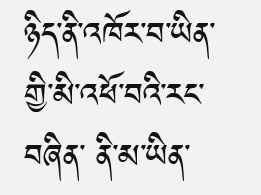ཉིད་ནི་འཁོར་བ་ཡིན་གྱི་མི་འཕོ་བའི་རང་བཞིན་ ནི་མ་ཡིན་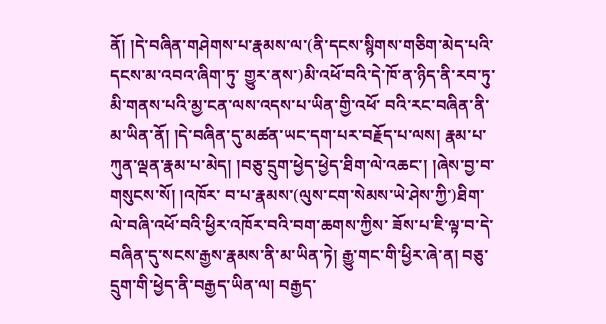ནོ། །དེ་བཞིན་གཤེགས་པ་རྣམས་ལ་(ནི་དངས་སྙིགས་གཅིག་མེད་པའི་དངས་མ་འབའ་ཞིག་ཏུ་ གྱུར་ནས་)མི་འཕོ་བའི་དེ་ཁོ་ན་ཉིད་ནི་རབ་ཏུ་མི་གནས་པའི་མྱ་ངན་ལས་འདས་པ་ཡིན་གྱི་འཕོ་ བའི་རང་བཞིན་ནི་མ་ཡིན་ནོ། །དེ་བཞིན་དུ་མཚན་ཡང་དག་པར་བརྗོད་པ་ལས། རྣམ་པ་ ཀུན་ལྡན་རྣམ་པ་མེད། །བཅུ་དྲུག་ཕྱེད་ཕྱེད་ཐིག་ལེ་འཆང་། །ཞེས་བྱ་བ་གསུངས་སོ། །འཁོར་ བ་པ་རྣམས་(ལུས་ངག་སེམས་ཡེ་ཤེས་ཀྱི་)ཐིག་ལེ་བཞི་འཕོ་བའི་ཕྱིར་འཁོར་བའི་བག་ཆགས་ཀྱིས་ ཟོས་པ་ཇི་ལྟ་བ་དེ་བཞིན་དུ་སངས་རྒྱས་རྣམས་ནི་མ་ཡིན་ཏེ། རྒྱུ་གང་གི་ཕྱིར་ཞེ་ན། བཅུ་ དྲུག་གི་ཕྱེད་ནི་བརྒྱད་ཡིན་ལ། བརྒྱད་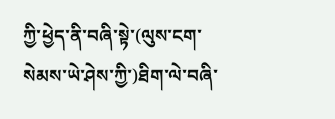ཀྱི་ཕྱེད་ནི་བཞི་སྟེ་(ལུས་ངག་སེམས་ཡེ་ཤེས་ཀྱི་)ཐིག་ལེ་བཞི་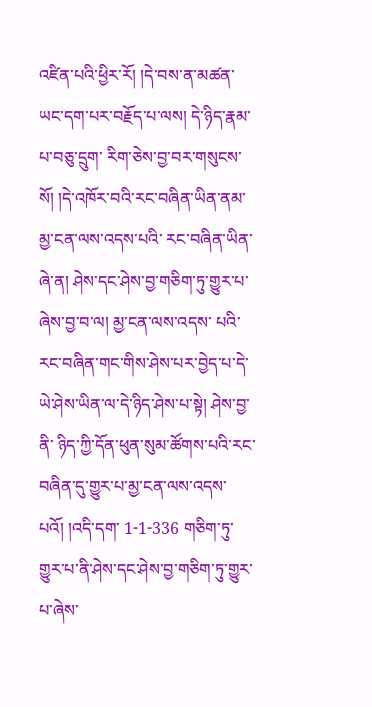འཛིན་པའི་ཕྱིར་རོ། །དེ་བས་ན་མཚན་ཡང་དག་པར་བརྗོད་པ་ལས། དེ་ཉིད་རྣམ་པ་བཅུ་དྲུག་ རིག་ཅེས་བྱ་བར་གསུངས་སོ། །དེ་འཁོར་བའི་རང་བཞིན་ཡིན་ནམ་མྱ་ངན་ལས་འདས་པའི་ རང་བཞིན་ཡིན་ཞེ་ན། ཤེས་དང་ཤེས་བྱ་གཅིག་ཏུ་གྱུར་པ་ཞེས་བྱ་བ་ལ། མྱ་ངན་ལས་འདས་ པའི་རང་བཞིན་གང་གིས་ཤེས་པར་བྱེད་པ་དེ་ཡེ་ཤེས་ཡིན་ལ་དེ་ཉིད་ཤེས་པ་སྟེ། ཤེས་བྱ་ནི་ ཉིད་ཀྱི་དོན་ཕུན་སུམ་ཚོགས་པའི་རང་བཞིན་དུ་གྱུར་པ་མྱ་ངན་ལས་འདས་པའོ། །འདི་དག་ 1-1-336 གཅིག་ཏུ་གྱུར་པ་ནི་ཤེས་དང་ཤེས་བྱ་གཅིག་ཏུ་གྱུར་པ་ཞེས་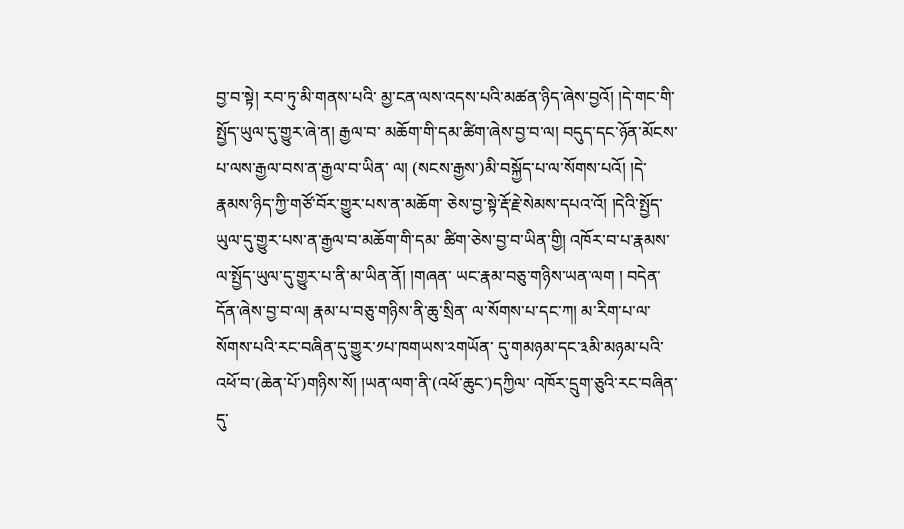བྱ་བ་སྟེ། རབ་ཏུ་མི་གནས་པའི་ མྱ་ངན་ལས་འདས་པའི་མཚན་ཉིད་ཞེས་བྱའོ། །དེ་གང་གི་སྤྱོད་ཡུལ་དུ་གྱུར་ཞེ་ན། རྒྱལ་བ་ མཆོག་གི་དམ་ཚིག་ཞེས་བྱ་བ་ལ། བདུད་དང་ཉོན་མོངས་པ་ལས་རྒྱལ་བས་ན་རྒྱལ་བ་ཡིན་ ལ། (སངས་རྒྱས་)མི་བསྐྱོད་པ་ལ་སོགས་པའོ། །དེ་རྣམས་ཉིད་ཀྱི་གཙོ་བོར་གྱུར་པས་ན་མཆོག་ ཅེས་བྱ་སྟེ་རྡོ་རྗེ་སེམས་དཔའ་འོ། །དེའི་སྤྱོད་ཡུལ་དུ་གྱུར་པས་ན་རྒྱལ་བ་མཆོག་གི་དམ་ ཚིག་ཅེས་བྱ་བ་ཡིན་གྱི། འཁོར་བ་པ་རྣམས་ལ་སྤྱོད་ཡུལ་དུ་གྱུར་པ་ནི་མ་ཡིན་ནོ། །གཞན་ ཡང་རྣམ་བཅུ་གཉིས་ཡན་ལག ། བདེན་དོན་ཞེས་བྱ་བ་ལ། རྣམ་པ་བཅུ་གཉིས་ནི་ཆུ་སྲིན་ ལ་སོགས་པ་དང་ཀ། མ་རིག་པ་ལ་སོགས་པའི་རང་བཞིན་དུ་གྱུར་༡པ་ཁགཡས་༢གཡོན་ དུ་གམཉམ་དང་༣མི་མཉམ་པའི་འཕོ་བ་(ཆེན་པོ་)གཉིས་སོ། །ཡན་ལག་ནི་(འཕོ་ཆུང་)དཀྱིལ་ འཁོར་དྲུག་ཅུའི་རང་བཞིན་དུ་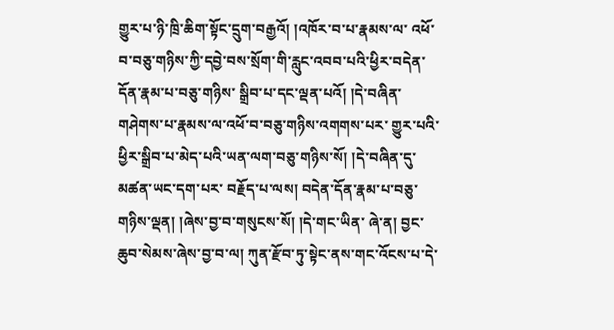གྱུར་པ་ཉི་ཁྲི་ཆིག་སྟོང་དྲུག་བརྒྱའོ། །འཁོར་བ་པ་རྣམས་ལ་ འཕོ་བ་བཅུ་གཉིས་ཀྱི་དབྱེ་བས་སྲོག་གི་རླུང་འབབ་པའི་ཕྱིར་བདེན་དོན་རྣམ་པ་བཅུ་གཉིས་ སྒྲིབ་པ་དང་ལྡན་པའོ། །དེ་བཞིན་གཤེགས་པ་རྣམས་ལ་འཕོ་བ་བཅུ་གཉིས་འགགས་པར་ གྱུར་པའི་ཕྱིར་སྒྲིབ་པ་མེད་པའི་ཡན་ལག་བཅུ་གཉིས་སོ། །དེ་བཞིན་དུ་མཚན་ཡང་དག་པར་ བརྗོད་པ་ལས། བདེན་དོན་རྣམ་པ་བཅུ་གཉིས་ལྡན། །ཞེས་བྱ་བ་གསུངས་སོ། །དེ་གང་ཡིན་ ཞེ་ན། བྱང་ཆུབ་སེམས་ཞེས་བྱ་བ་ལ། ཀུན་རྫོབ་ཏུ་སྟེང་ནས་གང་འོངས་པ་དེ་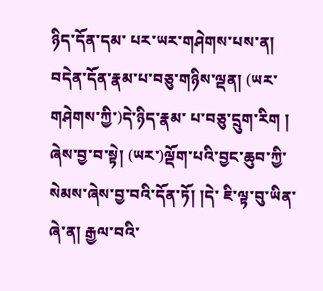ཉིད་དོན་དམ་ པར་ཡར་གཤེགས་པས་ན། བདེན་དོན་རྣམ་པ་བཅུ་གཉིས་ལྡན། (ཡར་གཤེགས་ཀྱི་)དེ་ཉིད་རྣམ་ པ་བཅུ་དྲུག་རིག ། ཞེས་བྱ་བ་སྟེ། (ཡར་)ལྡོག་པའི་བྱང་ཆུབ་ཀྱི་སེམས་ཞེས་བྱ་བའི་དོན་ཏོ། །དེ་ ཇི་ལྟ་བུ་ཡིན་ཞེ་ན། རྒྱལ་བའི་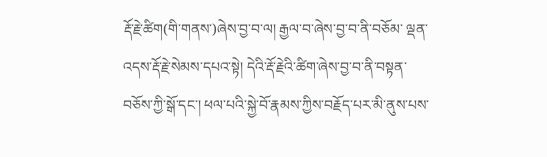རྡོ་རྗེ་ཚིག(གི་གནས་)ཞེས་བྱ་བ་ལ། རྒྱལ་བ་ཞེས་བྱ་བ་ནི་བཅོམ་ ལྡན་འདས་རྡོ་རྗེ་སེམས་དཔའ་སྟེ། དེའི་རྡོ་རྗེའི་ཚིག་ཞེས་བྱ་བ་ནི་བསྟན་བཅོས་ཀྱི་སྒོ་དང་། ཕལ་པའི་སྐྱེ་བོ་རྣམས་ཀྱིས་བརྗོད་པར་མི་ནུས་པས་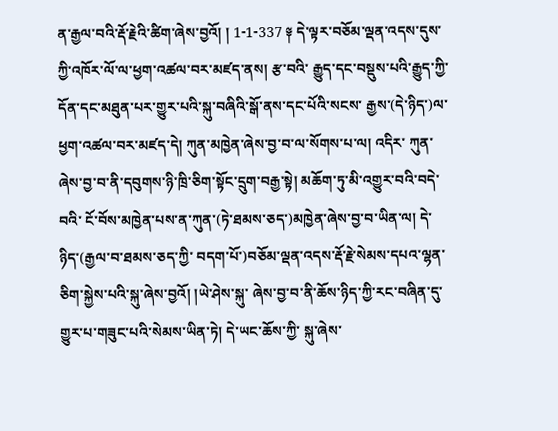ན་རྒྱལ་བའི་རྡོ་རྗེའི་ཚིག་ཞེས་བྱའོ། ། 1-1-337 ༈ དེ་ལྟར་བཅོམ་ལྡན་འདས་དུས་ཀྱི་འཁོར་ལོ་ལ་ཕྱག་འཚལ་བར་མཛད་ནས། རྩ་བའི་ རྒྱུད་དང་བསྡུས་པའི་རྒྱུད་ཀྱི་དོན་དང་མཐུན་པར་གྱུར་པའི་སྐུ་བཞིའི་སྒོ་ནས་དང་པོའི་སངས་ རྒྱས་(དེ་ཉིད་)ལ་ཕྱག་འཚལ་བར་མཛད་དེ། ཀུན་མཁྱེན་ཞེས་བྱ་བ་ལ་སོགས་པ་ལ། འདིར་ ཀུན་ཞེས་བྱ་བ་ནི་དབུགས་ཉི་ཁྲི་ཅིག་སྟོང་དྲུག་བརྒྱ་སྟེ། མཆོག་ཏུ་མི་འགྱུར་བའི་བདེ་བའི་ ངོ་བོས་མཁྱེན་པས་ན་ཀུན་(ཏེ་ཐམས་ཅད་)མཁྱེན་ཞེས་བྱ་བ་ཡིན་ལ། དེ་ཉིད་(རྒྱལ་བ་ཐམས་ཅད་ཀྱི་ བདག་པོ་)བཅོམ་ལྡན་འདས་རྡོ་རྗེ་སེམས་དཔའ་ལྷན་ཅིག་སྐྱེས་པའི་སྐུ་ཞེས་བྱའོ། །ཡེ་ཤེས་སྐུ་ ཞེས་བྱ་བ་ནི་ཆོས་ཉིད་ཀྱི་རང་བཞིན་དུ་གྱུར་པ་གཟུང་པའི་སེམས་ཡིན་ཏེ། དེ་ཡང་ཆོས་ཀྱི་ སྐུ་ཞེས་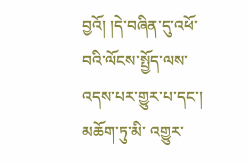བྱའོ། །དེ་བཞིན་དུ་འཕོ་བའི་ལོངས་སྤྱོད་ལས་འདས་པར་གྱུར་པ་དང་། མཆོག་ཏུ་མི་ འགྱུར་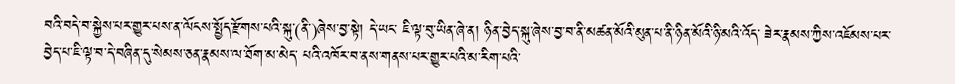བའི་བདེ་བ་སྐྱེས་པར་གྱུར་པས་ན་ལོངས་སྤྱོད་རྫོགས་པའི་སྐུ་(ནི་)ཞེས་བྱ་སྟེ། དེ་ཡང་ ཇི་ལྟ་བུ་ཡིན་ཞེ་ན། ཉིན་བྱེད་སྐུ་ཞེས་བྱ་བ་ནི་མཚན་མོའི་མུན་པ་ནི་ཉིན་མོའི་ཉི་མའི་འོད་ ཟེར་རྣམས་ཀྱིས་འཇོམས་པར་བྱེད་པ་ཇི་ལྟ་བ་དེ་བཞིན་དུ་སེམས་ཅན་རྣམས་ལ་ཐོག་མ་མེད་ པའི་འཁོར་བ་ནས་གནས་པར་གྱུར་པའི་མ་རིག་པའི་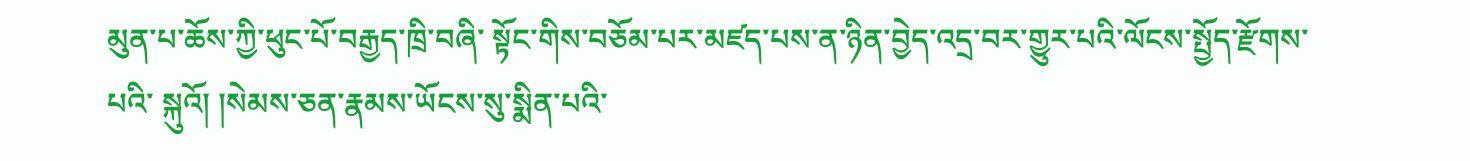མུན་པ་ཆོས་ཀྱི་ཕུང་པོ་བརྒྱད་ཁྲི་བཞི་ སྟོང་གིས་བཅོམ་པར་མཛད་པས་ན་ཉིན་བྱེད་འདྲ་བར་གྱུར་པའི་ལོངས་སྤྱོད་རྫོགས་པའི་ སྐུའོ། །སེམས་ཅན་རྣམས་ཡོངས་སུ་སྨིན་པའི་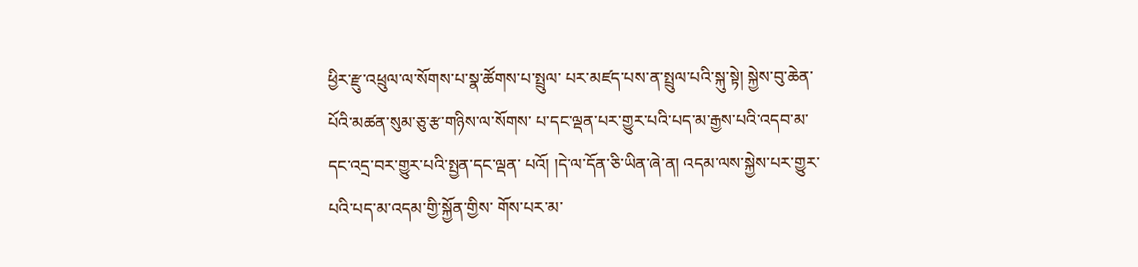ཕྱིར་རྫུ་འཕྲུལ་ལ་སོགས་པ་སྣ་ཚོགས་པ་སྤྲུལ་ པར་མཛད་པས་ན་སྤྲུལ་པའི་སྐུ་སྟེ། སྐྱེས་བུ་ཆེན་པོའི་མཚན་སུམ་ཅུ་རྩ་གཉིས་ལ་སོགས་ པ་དང་ལྡན་པར་གྱུར་པའི་པད་མ་རྒྱས་པའི་འདབ་མ་དང་འདྲ་བར་གྱུར་པའི་སྤྱན་དང་ལྡན་ པའོ། །དེ་ལ་དོན་ཅི་ཡིན་ཞེ་ན། འདམ་ལས་སྐྱེས་པར་གྱུར་པའི་པད་མ་འདམ་གྱི་སྐྱོན་གྱིས་ གོས་པར་མ་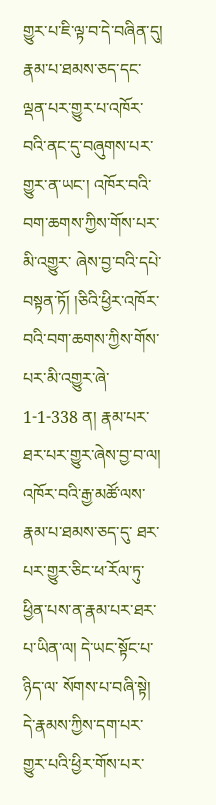གྱུར་པ་ཇི་ལྟ་བ་དེ་བཞིན་དུ། རྣམ་པ་ཐམས་ཅད་དང་ལྡན་པར་གྱུར་པ་འཁོར་ བའི་ནང་དུ་བཞུགས་པར་གྱུར་ན་ཡང་། འཁོར་བའི་བག་ཆགས་ཀྱིས་གོས་པར་མི་འགྱུར་ ཞེས་བྱ་བའི་དཔེ་བསྟན་ཏོ། །ཅིའི་ཕྱིར་འཁོར་བའི་བག་ཆགས་ཀྱིས་གོས་པར་མི་འགྱུར་ཞེ་ 1-1-338 ན། རྣམ་པར་ཐར་པར་གྱུར་ཞེས་བྱ་བ་ལ། འཁོར་བའི་རྒྱ་མཚོ་ལས་རྣམ་པ་ཐམས་ཅད་དུ་ ཐར་པར་གྱུར་ཅིང་ཕ་རོལ་ཏུ་ཕྱིན་པས་ན་རྣམ་པར་ཐར་པ་ཡིན་ལ། དེ་ཡང་སྟོང་པ་ཉིད་ལ་ སོགས་པ་བཞི་སྟེ། དེ་རྣམས་ཀྱིས་དག་པར་གྱུར་པའི་ཕྱིར་གོས་པར་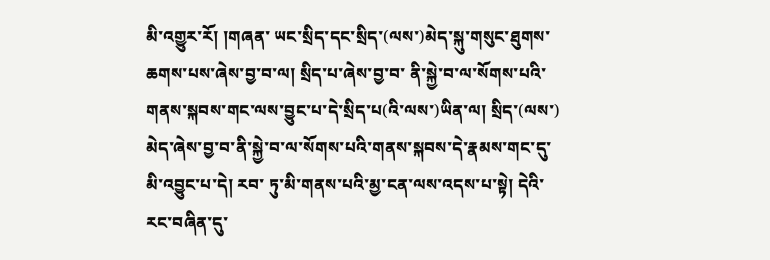མི་འགྱུར་རོ། །གཞན་ ཡང་སྲིད་དང་སྲིད་(ལས་)མེད་སྐུ་གསུང་ཐུགས་ཆགས་པས་ཞེས་བྱ་བ་ལ། སྲིད་པ་ཞེས་བྱ་བ་ ནི་སྐྱེ་བ་ལ་སོགས་པའི་གནས་སྐབས་གང་ལས་བྱུང་པ་དེ་སྲིད་པ(འི་ལས་)ཡིན་ལ། སྲིད་(ལས་) མེད་ཞེས་བྱ་བ་ནི་སྐྱེ་བ་ལ་སོགས་པའི་གནས་སྐབས་དེ་རྣམས་གང་དུ་མི་འབྱུང་པ་དེ། རབ་ ཏུ་མི་གནས་པའི་མྱ་ངན་ལས་འདས་པ་སྟེ། དེའི་རང་བཞིན་དུ་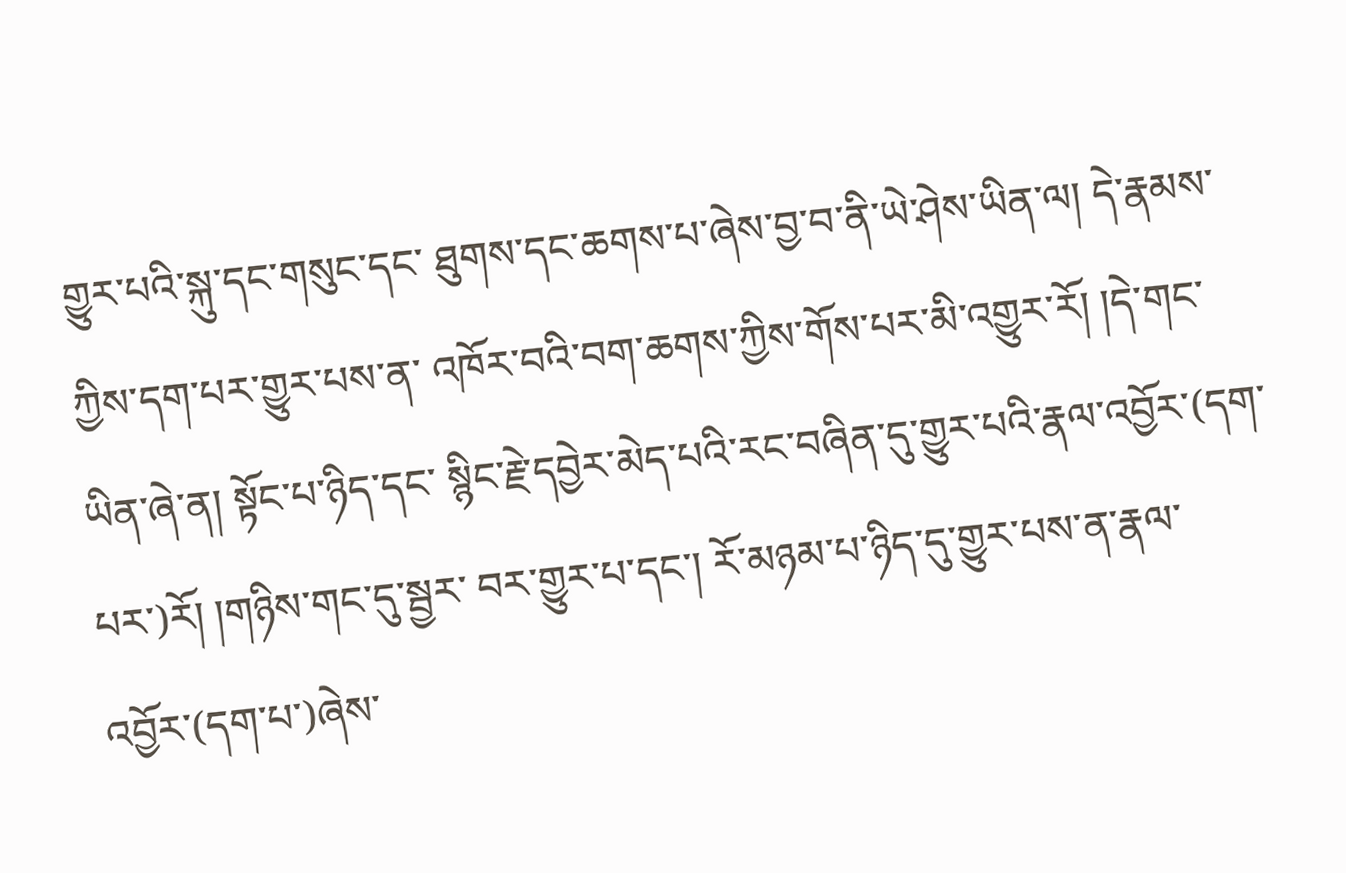གྱུར་པའི་སྐུ་དང་གསུང་དང་ ཐུགས་དང་ཆགས་པ་ཞེས་བྱ་བ་ནི་ཡེ་ཤེས་ཡིན་ལ། དེ་རྣམས་ཀྱིས་དག་པར་གྱུར་པས་ན་ འཁོར་བའི་བག་ཆགས་ཀྱིས་གོས་པར་མི་འགྱུར་རོ། །དེ་གང་ཡིན་ཞེ་ན། སྟོང་པ་ཉིད་དང་ སྙིང་རྗེ་དབྱེར་མེད་པའི་རང་བཞིན་དུ་གྱུར་པའི་རྣལ་འབྱོར་(དག་པར་)རོ། །གཉིས་གང་དུ་སྦྱར་ བར་གྱུར་པ་དང་། རོ་མཉམ་པ་ཉིད་དུ་གྱུར་པས་ན་རྣལ་འབྱོར་(དག་པ་)ཞེས་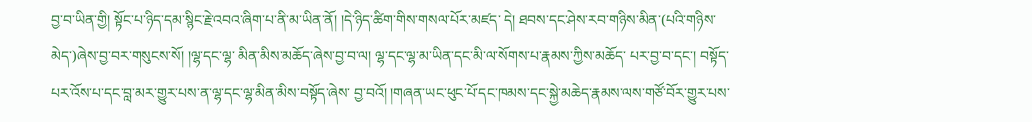བྱ་བ་ཡིན་གྱི། སྟོང་པ་ཉིད་དམ་སྙིང་རྗེ་འབའ་ཞིག་པ་ནི་མ་ཡིན་ནོ། །དེ་ཉིད་ཚིག་གིས་གསལ་པོར་མཛད་ དེ། ཐབས་དང་ཤེས་རབ་གཉིས་མིན་(པའི་གཉིས་མེད་)ཞེས་བྱ་བར་གསུངས་སོ། །ལྷ་དང་ལྷ་ མིན་མིས་མཆོད་ཞེས་བྱ་བ་ལ། ལྷ་དང་ལྷ་མ་ཡིན་དང་མི་ལ་སོགས་པ་རྣམས་ཀྱིས་མཆོད་ པར་བྱ་བ་དང་། བསྟོད་པར་འོས་པ་དང་བླ་མར་གྱུར་པས་ན་ལྷ་དང་ལྷ་མིན་མིས་བསྟོད་ཞེས་ བྱ་བའོ། །གཞན་ཡང་ཕུང་པོ་དང་ཁམས་དང་སྐྱེ་མཆེད་རྣམས་ལས་གཙོ་བོར་གྱུར་པས་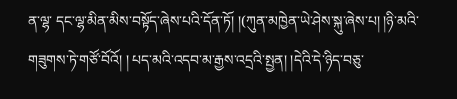ན་ལྷ་ དང་ལྷ་མིན་མིས་བསྟོད་ཞེས་པའི་དོན་ཏོ། །(ཀུན་མཁྱེན་ཡེ་ཤེས་སྐུ་ཞེས་པ། །ཉི་མའི་གཟུགས་ཏེ་གཙོ་བོའོ། ། པད་མའི་འདབ་མ་རྒྱས་འདྲའི་སྤྱན། །དེའི་དེ་ཉིད་བཅུ་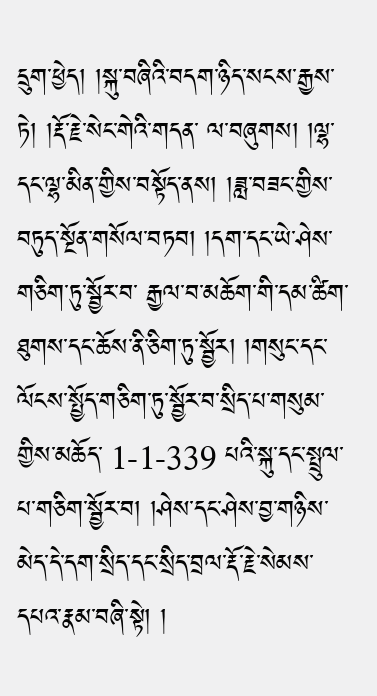དྲུག་ཕྱེད། །སྐུ་བཞིའི་བདག་ཉིད་སངས་རྒྱས་ཏེ། །རྡོ་རྗེ་སེང་གེའི་གདན་ ལ་བཞུགས། །ལྷ་དང་ལྷ་མིན་གྱིས་བསྟོད་ནས། །ཟླ་བཟང་གྱིས་བཏུད་སྔོན་གསོལ་བཏབ། །དག་དང་ཡེ་ཤེས་གཅིག་ཏུ་སྦྱོར་བ་ རྒྱལ་བ་མཆོག་གི་དམ་ཚིག་ཐུགས་དང་ཆོས་ནི་ཅིག་ཏུ་སྦྱོར། །གསུང་དང་ལོངས་སྤྱོད་གཅིག་ཏུ་སྦྱོར་བ་སྲིད་པ་གསུམ་གྱིས་མཆོད་ 1-1-339 པའི་སྐུ་དང་སྤྲུལ་པ་གཅིག་སྦྱོར་བ། །ཤེས་དང་ཤེས་བྱ་གཉིས་མེད་དེ་དག་སྲིད་དང་སྲིད་བྲལ་རྡོ་རྗེ་སེམས་དཔའ་རྣམ་བཞི་སྟེ། །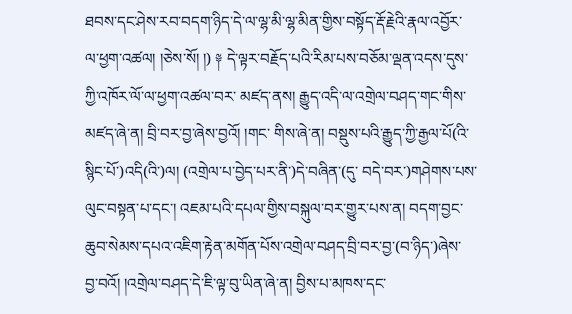ཐབས་དང་ཤེས་རབ་བདག་ཉིད་དེ་ལ་ལྷ་མི་ལྷ་མིན་གྱིས་བསྟོད་རྡོ་རྗེའི་རྣལ་འབྱོར་ལ་ཕྱག་འཚལ། །ཅེས་སོ། །) ༈ དེ་ལྟར་བརྗོད་པའི་རིམ་པས་བཅོམ་ལྡན་འདས་དུས་ཀྱི་འཁོར་ལོ་ལ་ཕྱག་འཚལ་བར་ མཛད་ནས། རྒྱུད་འདི་ལ་འགྲེལ་བཤད་གང་གིས་མཛད་ཞེ་ན། བྲི་བར་བྱ་ཞེས་བྱའོ། །གང་ གིས་ཞེ་ན། བསྡུས་པའི་རྒྱུད་ཀྱི་རྒྱལ་པོ(འི་སྙིང་པོ་)འདི(འི་)ལ། (འགྲེལ་པ་བྱེད་པར་ནི་)དེ་བཞིན་(དུ་ བདེ་བར་)གཤེགས་པས་ལུང་བསྟན་པ་དང་། འཇམ་པའི་དཔལ་གྱིས་བསྐུལ་བར་གྱུར་པས་ན། བདག་བྱང་ཆུབ་སེམས་དཔའ་འཇིག་རྟེན་མགོན་པོས་འགྲེལ་བཤད་བྲི་བར་བྱ་(བ་ཉིད་)ཞེས་ བྱ་བའོ། །འགྲེལ་བཤད་དེ་ཇི་ལྟ་བུ་ཡིན་ཞེ་ན། བྱིས་པ་མཁས་དང་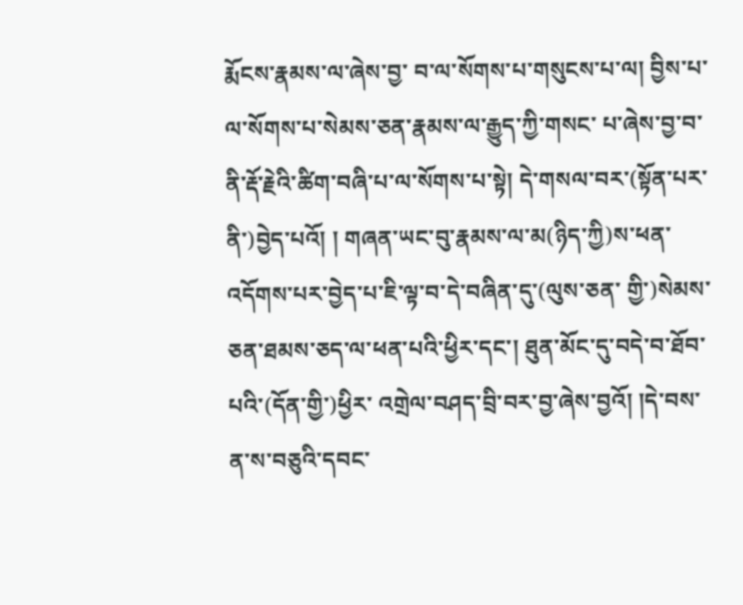རྨོངས་རྣམས་ལ་ཞེས་བྱ་ བ་ལ་སོགས་པ་གསུངས་པ་ལ། བྱིས་པ་ལ་སོགས་པ་སེམས་ཅན་རྣམས་ལ་རྒྱུད་ཀྱི་གསང་ པ་ཞེས་བྱ་བ་ནི་རྡོ་རྗེའི་ཚིག་བཞི་པ་ལ་སོགས་པ་སྟེ། དེ་གསལ་བར་(སྟོན་པར་ནི་)བྱེད་པའོ། ། གཞན་ཡང་བུ་རྣམས་ལ་མ(ཉིད་ཀྱི)ས་ཕན་འདོགས་པར་བྱེད་པ་ཇི་ལྟ་བ་དེ་བཞིན་དུ་(ལུས་ཅན་ གྱི་)སེམས་ཅན་ཐམས་ཅད་ལ་ཕན་པའི་ཕྱིར་དང་། ཐུན་མོང་དུ་བདེ་བ་ཐོབ་པའི་(དོན་གྱི་)ཕྱིར་ འགྲེལ་བཤད་བྲི་བར་བྱ་ཞེས་བྱའོ། །དེ་བས་ན་ས་བཅུའི་དབང་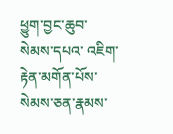ཕྱུག་བྱང་ཆུབ་སེམས་དཔའ་ འཇིག་རྟེན་མགོན་པོས་སེམས་ཅན་རྣམས་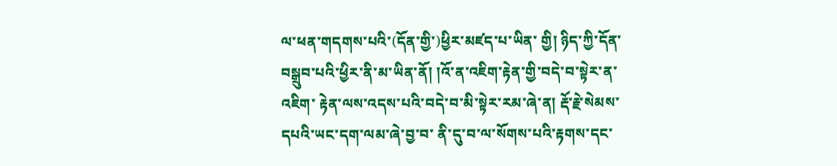ལ་ཕན་གདགས་པའི་(དོན་གྱི་)ཕྱིར་མཛད་པ་ཡིན་ གྱི། ཉིད་ཀྱི་དོན་བསྒྲུབ་པའི་ཕྱིར་ནི་མ་ཡིན་ནོ། །འོ་ན་འཇིག་རྟེན་གྱི་བདེ་བ་སྟེར་ན་འཇིག་ རྟེན་ལས་འདས་པའི་བདེ་བ་མི་སྟེར་རམ་ཞེ་ན། རྡོ་རྗེ་སེམས་དཔའི་ཡང་དག་ལམ་ཞེ་བྱ་བ་ ནི་དུ་བ་ལ་སོགས་པའི་རྟགས་དང་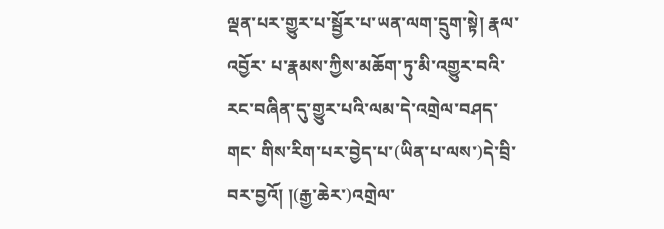ལྡན་པར་གྱུར་པ་སྦྱོར་པ་ཡན་ལག་དྲུག་སྟེ། རྣལ་འབྱོར་ པ་རྣམས་ཀྱིས་མཆོག་ཏུ་མི་འགྱུར་བའི་རང་བཞིན་དུ་གྱུར་པའི་ལམ་དེ་འགྲེལ་བཤད་གང་ གིས་རིག་པར་བྱེད་པ་(ཡིན་པ་ལས་)དེ་བྲི་བར་བྱའོ། །(རྒྱ་ཆེར་)འགྲེལ་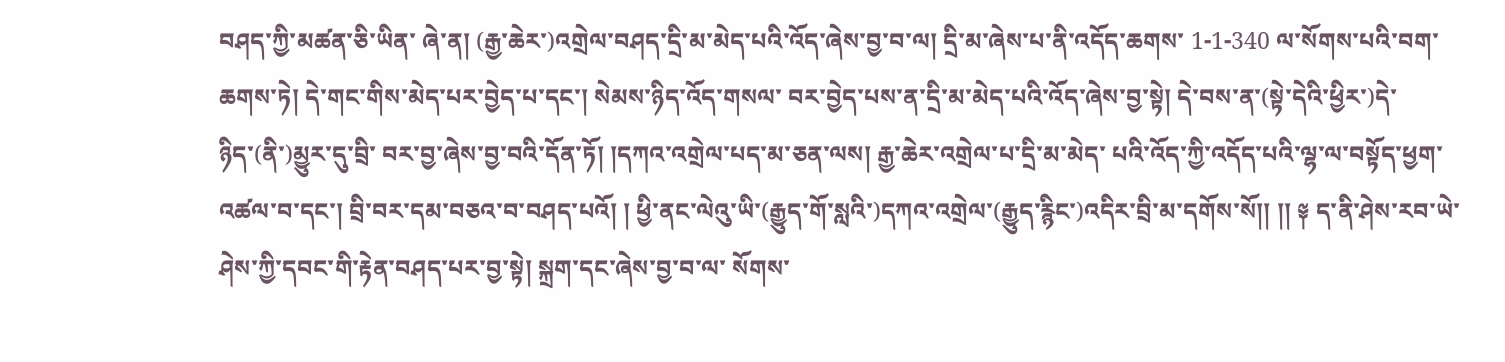བཤད་ཀྱི་མཚན་ཅི་ཡིན་ ཞེ་ན། (རྒྱ་ཆེར་)འགྲེལ་བཤད་དྲི་མ་མེད་པའི་འོད་ཞེས་བྱ་བ་ལ། དྲི་མ་ཞེས་པ་ནི་འདོད་ཆགས་ 1-1-340 ལ་སོགས་པའི་བག་ཆགས་ཏེ། དེ་གང་གིས་མེད་པར་བྱེད་པ་དང་། སེམས་ཉིད་འོད་གསལ་ བར་བྱེད་པས་ན་དྲི་མ་མེད་པའི་འོད་ཞེས་བྱ་སྟེ། དེ་བས་ན་(སྟེ་དེའི་ཕྱིར་)དེ་ཉིད་(ནི་)མྱུར་དུ་བྲི་ བར་བྱ་ཞེས་བྱ་བའི་དོན་ཏོ། །དཀའ་འགྲེལ་པད་མ་ཅན་ལས། རྒྱ་ཆེར་འགྲེལ་པ་དྲི་མ་མེད་ པའི་འོད་ཀྱི་འདོད་པའི་ལྷ་ལ་བསྟོད་ཕྱག་འཚལ་བ་དང་། བྲི་བར་དམ་བཅའ་བ་བཤད་པའོ། ། ཕྱི་ནང་ལེའུ་ཡི་(རྒྱུད་གོ་སླའི་)དཀའ་འགྲེལ་(རྒྱུད་རྙིང་)འདིར་བྲི་མ་དགོས་སོ།། །། ༈ ད་ནི་ཤེས་རབ་ཡེ་ཤེས་ཀྱི་དབང་གི་རྟེན་བཤད་པར་བྱ་སྟེ། སྐྲག་དང་ཞེས་བྱ་བ་ལ་ སོགས་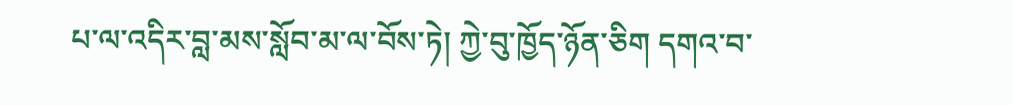པ་ལ་འདིར་བླ་མས་སློབ་མ་ལ་བོས་ཏེ། ཀྱེ་བུ་ཁྱོད་ཉོན་ཅིག དགའ་བ་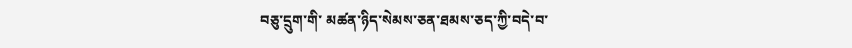བཅུ་དྲུག་གི་ མཚན་ཉིད་སེམས་ཅན་ཐམས་ཅད་ཀྱི་བདེ་བ་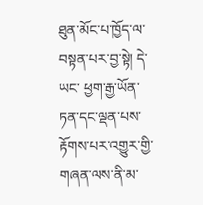ཐུན་མོང་པ་ཁྱོད་ལ་བསྟན་པར་བྱ་སྟེ། དེ་ཡང་ ཕྱག་རྒྱ་ཡོན་ཏན་དང་ལྡན་པས་རྟོགས་པར་འགྱུར་གྱི་གཞན་ལས་ནི་མ་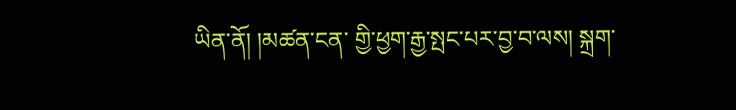ཡིན་ནོ། །མཚན་ངན་ གྱི་ཕྱག་རྒྱ་སྤང་པར་བྱ་བ་ལས། སྐྲག་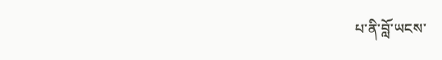པ་ནི་བློ་ཡངས་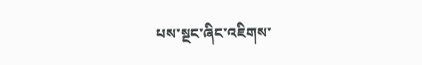པས་སྔང་ཞིང་འཇིགས་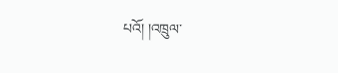པའོ། །འཁྲུལ་